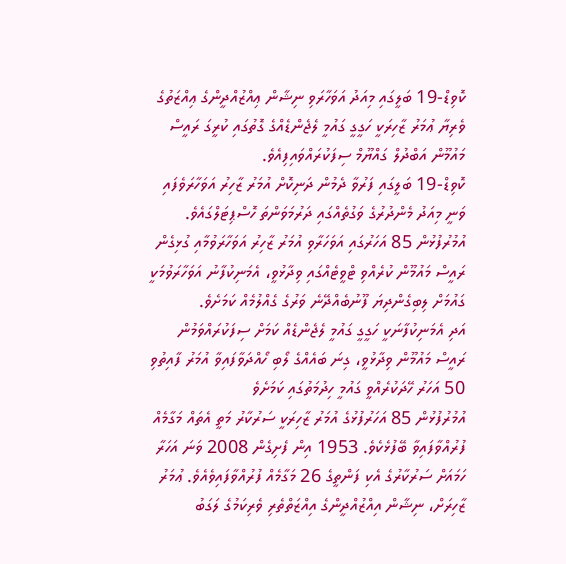ކޮވިޑް-19 ބަލީގައި މިއަދު އަވަހާރަވި ނިޝާން ޢިއްޒުއްދީންގެ ޢިއްޒަތުގެ ވެރިޔާ ޢުމަރު ޒާހިރަކީ ހަގީގީ ގައުމީ ލެޖެންޑެއްގެ ގޮތުގައި ކުރީގަ ރައީސް މައުމޫން އަބްދުލް ގައްޔޫމް ސިފަކުރައްވައިފިއެވެ.
ކޮވިޑް-19 ބަލީގައި ފަރުވާ ދެމުން ދަނިކޮށް އުމަރު ޒާހިރު އަވަހާރަވެފައި ވަނީ މިއަދު މެންދުރުގެ ވަގުތެއްގައި ދަރުމަވަންތަ ހޮސްޕިޓަލްގައެވެ.
އުމުރުފުޅުން 85 އަހަރުގައި އަވަހަރާވި އުމަރު ޒާހިރު އަވަހާރަވުމާއި ގުޅިގެން ރައީސް މައުމޫން ކުރެއްވި ޓްވީޓެއްގައި ވިދާޅުވީ، އެމަނިކުފާނު އަވަހާރަވުމަކީ ގައުމަށް ލިބިގެންދިޔަ ފޫނުބެއްދޭނެ ވަރުގެ ގެއްލުމެއް ކަމަށެވެ.
އަދި އެމަނިކުފާނަކީ ހަގީގީ ގައުމީ ލެޖެންޑެއް ކަމަށް ސިފަކުރައްވަމުން ރައީސް މައުމޫން ވިދާޅުވީ، ގިނަ ބައެއްގެ ލޯބި ހޯއްދަވާފައިވާ އުމަރު ފާއިތުވި 50 އަހަރު ހޭދަކުރެއްވީ ގައުމީ ހިދުމަތުގައި ކަމަށެވެ
އުމުރުފުޅުން 85 އަހަރުފުޅުގެ އުމަރު ޒާހިރަކީ ސަރުކާރު މަތީ އެތައް މަގާމެއް ފުރުއްވާފައިވާ ބޭފުޅެކެވެ. 1953 އިން ފެށިގެން 2008 ވަނަ އަހަރާ ހަމައަށް ސަރުކާރުގެ އެކި ފަންތީގެ 26 މަގާމެއް ފުރުއްވާފައިވެއެވެ. ޢުމަރު ޒާހިރަށް، ނިޝާން އިއްޒުއްދީންގެ އިއްޒަތްތެރި ވެރިކަމުގެ ލަގަބު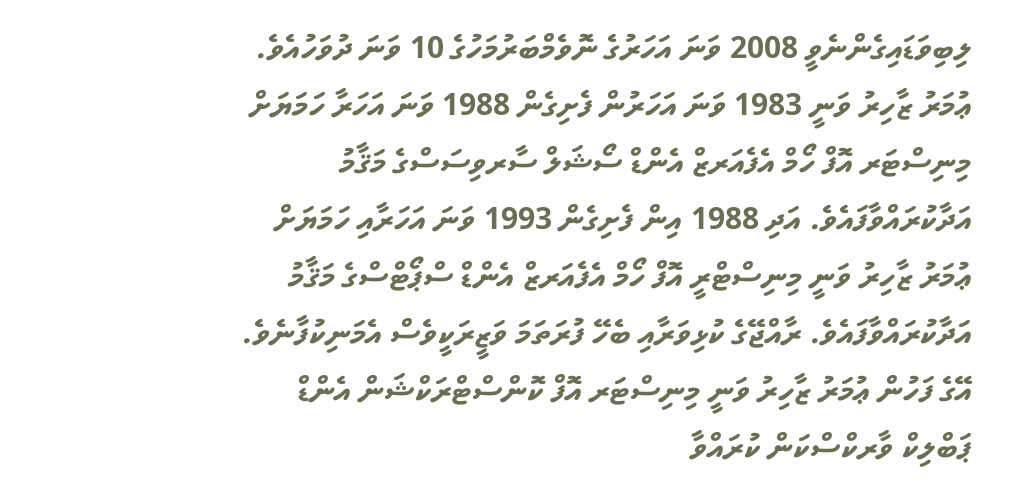ލިބިވަޑައިގެންނެވީ 2008 ވަނަ އަހަރުގެ ނޮވެމްބަރުމަހުގެ 10 ވަނަ ދުވަހުއެވެ.
ޢުމަރު ޒާހިރު ވަނީ 1983 ވަނަ އަހަރުން ފެށިގެން 1988 ވަނަ އަހަރާ ހަމަޔަށް މިނިސްޓަރ އޮފް ހޯމް އެފެއަރޒް އެންޑް ސޯޝަލް ސާރވިސަސްގެ މަޤާމު އަދާކުރައްވާފައެވެ. އަދި 1988 އިން ފެށިގެން 1993 ވަނަ އަހަރާއި ހަމަޔަށް ޢުމަރު ޒާހިރު ވަނީ މިނިސްޓްރީ އޮފް ހޯމް އެފެއަރޒް އެންޑް ސްޕޯޓްސްގެ މަޤާމު އަދާކުރައްވާފައެވެ. ރާއްޖޭގެ ކުޅިވަރާއި ބެހޭ ފުރަތަމަ ވަޒީރަކީވެސް އެމަނިކުފާނެވެ. އޭގެ ފަހުން ޢުމަރު ޒާހިރު ވަނީ މިނިސްޓަރ އޮފް ކޮންސްޓްރަކްޝަން އެންޑް ޕަބްލިކް ވާރކްސްކަން ކުރައްވާ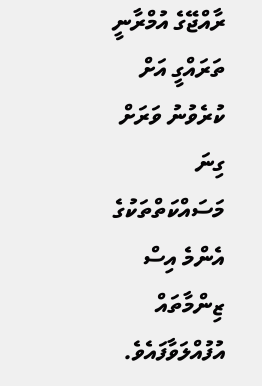ރާއްޖޭގެ އުމްރާނީ ތަރައްގީ އަށް ކުރެވުނު ވަރަށް ގިނަ މަސައްކަތްތަކުގެ އެންމެ އިސް ޒިންމާތައް އުފުއްލަވާފައެވެ.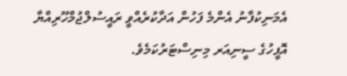އެމަނިކުފާނު އެންމެ ފަހުން އަދާކުރެއްވީ ރައީސުލްޖުމްހޫރިއްޔާ އޮފީހުގެ ސީނިއަރ މިނިސްޓަރުކަމެވެ.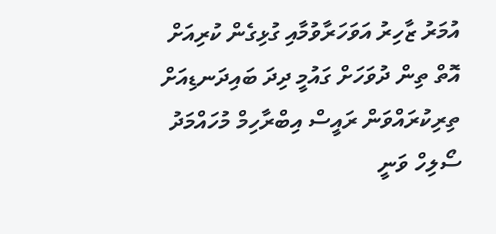އުމަރު ޒާހިރު އަވަހަރާވުމާއި ގުޅިގެން ކުރިއަށް އޮތް ތިން ދުވަހަށް ގައުމީ ދިދަ ބައިދަނޑިއަށް ތިރިކުރައްވަން ރައީސް އިބްރާހިމް މުހައްމަދު ސޯލިހް ވަނީ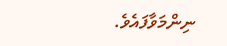ނިންމަވާފައެވެ.